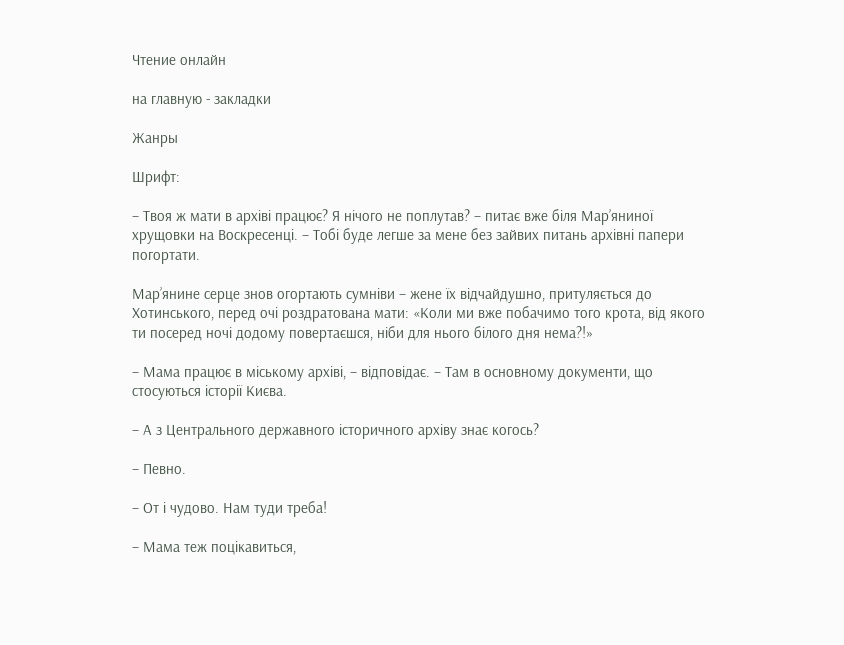Чтение онлайн

на главную - закладки

Жанры

Шрифт:

– Твоя ж мати в архіві працює? Я нічого не поплутав? – питає вже біля Мар’яниної хрущовки на Воскресенці. – Тобі буде легше за мене без зайвих питань архівні папери погортати.

Мар’янине серце знов огортають сумніви – жене їх відчайдушно, притуляється до Хотинського, перед очі роздратована мати: «Коли ми вже побачимо того крота, від якого ти посеред ночі додому повертаєшся, ніби для нього білого дня нема?!»

– Мама працює в міському архіві, – відповідає. – Там в основному документи, що стосуються історії Києва.

– А з Центрального державного історичного архіву знає когось?

– Певно.

– От і чудово. Нам туди треба!

– Мама теж поцікавиться,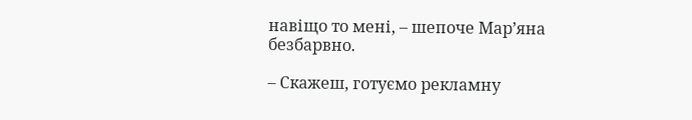навіщо то мені, – шепоче Мар’яна безбарвно.

– Скажеш, готуємо рекламну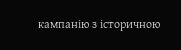кампанію з історичною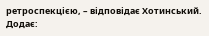ретроспекцією, – відповідає Хотинський. Додає: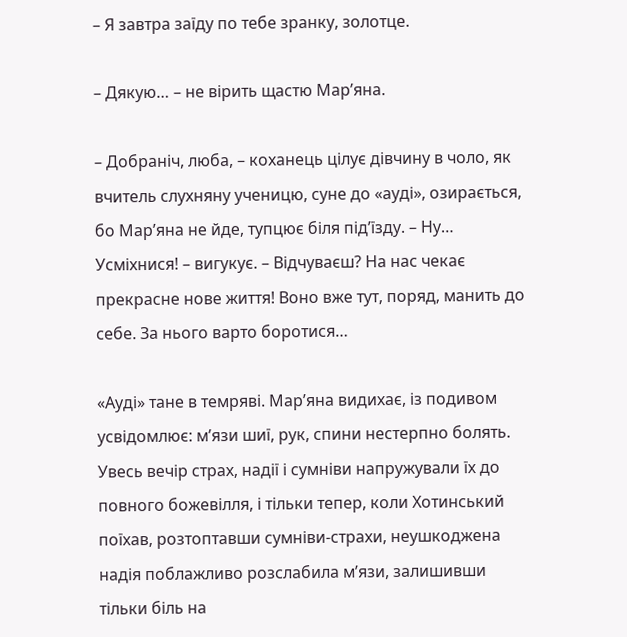– Я завтра заїду по тебе зранку, золотце.

– Дякую… – не вірить щастю Мар’яна.

– Добраніч, люба, – коханець цілує дівчину в чоло, як вчитель слухняну ученицю, суне до «ауді», озирається, бо Мар’яна не йде, тупцює біля під’їзду. – Ну… Усміхнися! – вигукує. – Відчуваєш? На нас чекає прекрасне нове життя! Воно вже тут, поряд, манить до себе. За нього варто боротися…

«Ауді» тане в темряві. Мар’яна видихає, із подивом усвідомлює: м’язи шиї, рук, спини нестерпно болять. Увесь вечір страх, надії і сумніви напружували їх до повного божевілля, і тільки тепер, коли Хотинський поїхав, розтоптавши сумніви-страхи, неушкоджена надія поблажливо розслабила м’язи, залишивши тільки біль на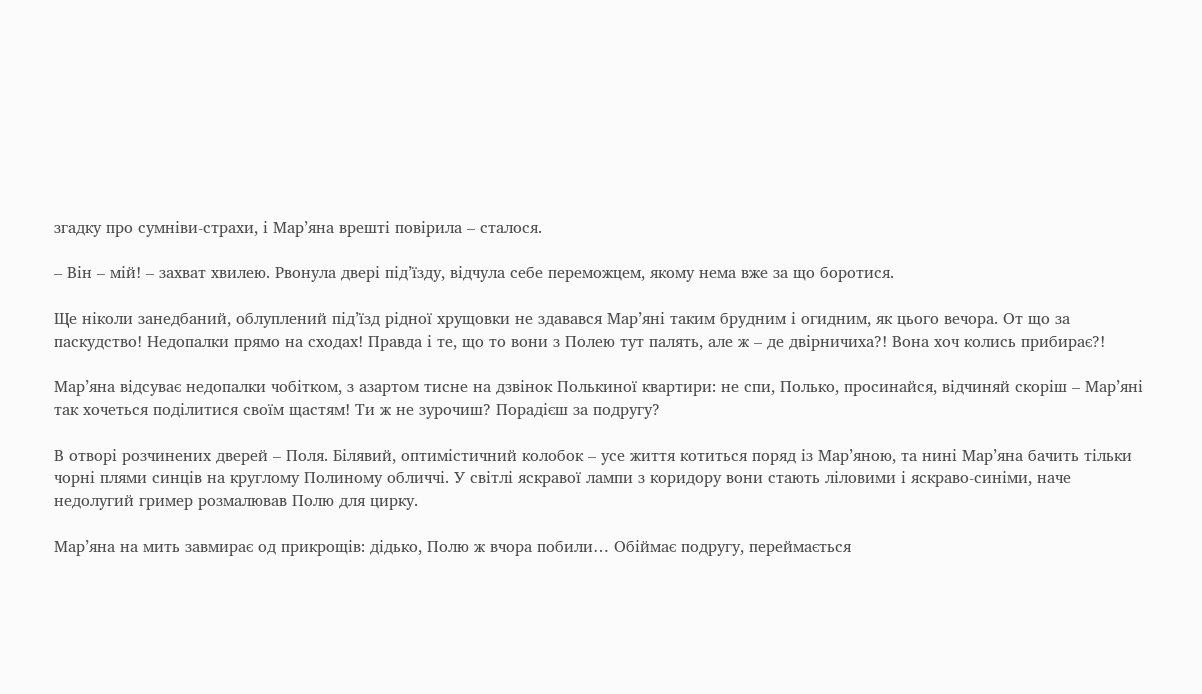згадку про сумніви-страхи, і Мар’яна врешті повірила – сталося.

– Він – мій! – захват хвилею. Рвонула двері під’їзду, відчула себе переможцем, якому нема вже за що боротися.

Ще ніколи занедбаний, облуплений під’їзд рідної хрущовки не здавався Мар’яні таким брудним і огидним, як цього вечора. От що за паскудство! Недопалки прямо на сходах! Правда і те, що то вони з Полею тут палять, але ж – де двірничиха?! Вона хоч колись прибирає?!

Мар’яна відсуває недопалки чобітком, з азартом тисне на дзвінок Полькиної квартири: не спи, Полько, просинайся, відчиняй скоріш – Мар’яні так хочеться поділитися своїм щастям! Ти ж не зурочиш? Порадієш за подругу?

В отворі розчинених дверей – Поля. Білявий, оптимістичний колобок – усе життя котиться поряд із Мар’яною, та нині Мар’яна бачить тільки чорні плями синців на круглому Полиному обличчі. У світлі яскравої лампи з коридору вони стають ліловими і яскраво-синіми, наче недолугий гример розмалював Полю для цирку.

Мар’яна на мить завмирає од прикрощів: дідько, Полю ж вчора побили… Обіймає подругу, переймається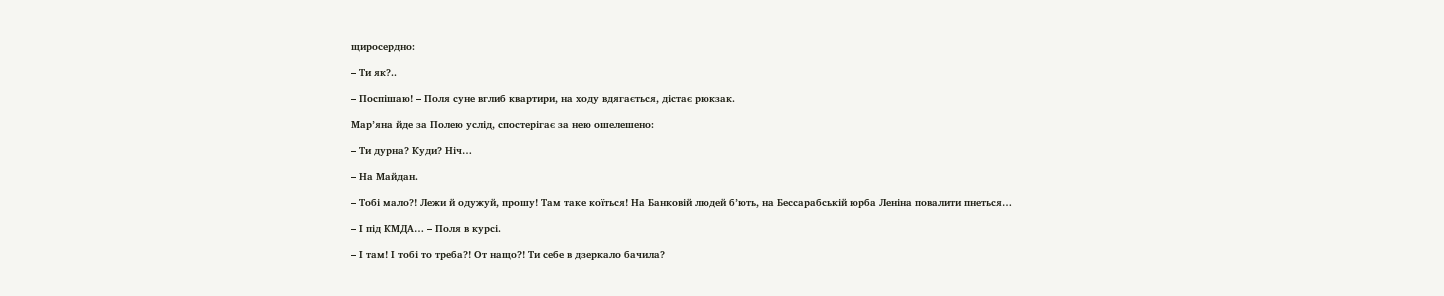щиросердно:

– Ти як?..

– Поспішаю! – Поля суне вглиб квартири, на ходу вдягається, дістає рюкзак.

Мар’яна йде за Полею услід, спостерігає за нею ошелешено:

– Ти дурна? Куди? Ніч…

– На Майдан.

– Тобі мало?! Лежи й одужуй, прошу! Там таке коїться! На Банковій людей б’ють, на Бессарабській юрба Леніна повалити пнеться…

– І під КМДА… – Поля в курсі.

– І там! І тобі то треба?! От нащо?! Ти себе в дзеркало бачила?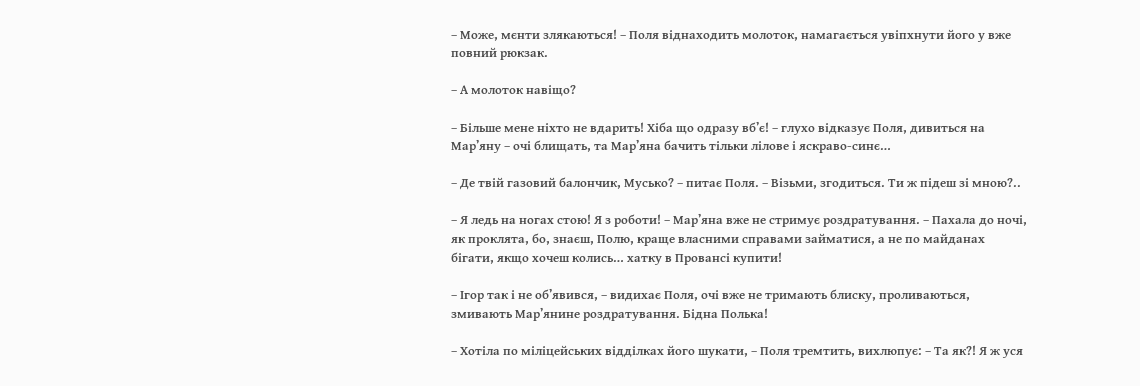– Може, мєнти злякаються! – Поля віднаходить молоток, намагається увіпхнути його у вже повний рюкзак.

– А молоток навіщо?

– Більше мене ніхто не вдарить! Хіба що одразу вб’є! – глухо відказує Поля, дивиться на Мар’яну – очі блищать, та Мар’яна бачить тільки лілове і яскраво-синє…

– Де твій газовий балончик, Мусько? – питає Поля. – Візьми, згодиться. Ти ж підеш зі мною?..

– Я ледь на ногах стою! Я з роботи! – Мар’яна вже не стримує роздратування. – Пахала до ночі, як проклята, бо, знаєш, Полю, краще власними справами займатися, а не по майданах бігати, якщо хочеш колись… хатку в Провансі купити!

– Ігор так і не об’явився, – видихає Поля, очі вже не тримають блиску, проливаються, змивають Мар’янине роздратування. Бідна Полька!

– Хотіла по міліцейських відділках його шукати, – Поля тремтить, вихлюпує: – Та як?! Я ж уся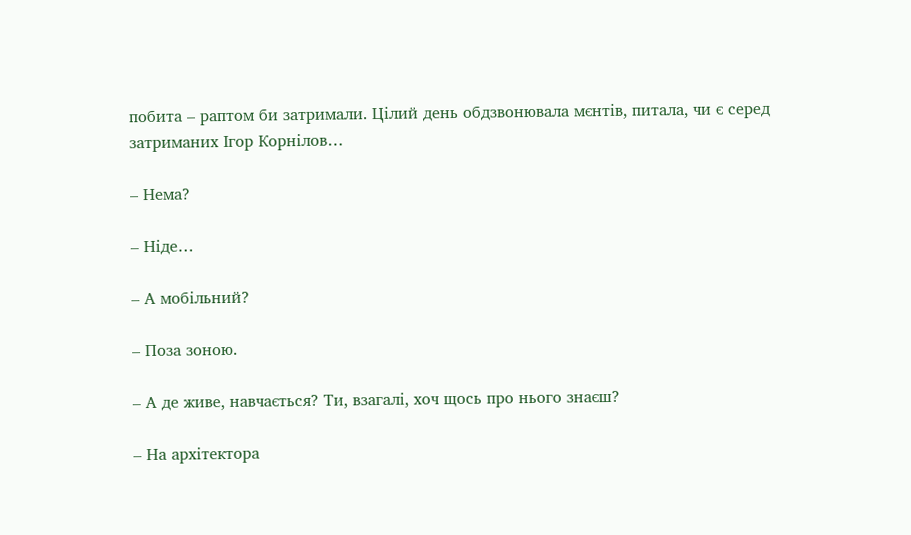побита – раптом би затримали. Цілий день обдзвонювала мєнтів, питала, чи є серед затриманих Ігор Корнілов…

– Нема?

– Ніде…

– А мобільний?

– Поза зоною.

– А де живе, навчається? Ти, взагалі, хоч щось про нього знаєш?

– На архітектора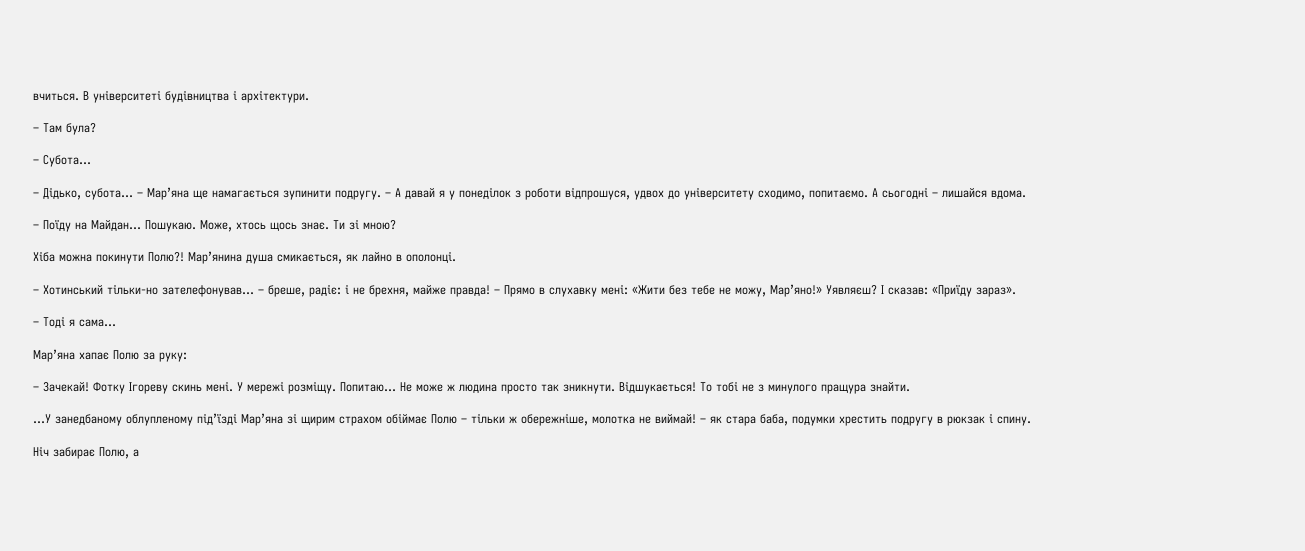вчиться. В університеті будівництва і архітектури.

– Там була?

– Субота…

– Дідько, субота… – Мар’яна ще намагається зупинити подругу. – А давай я у понеділок з роботи відпрошуся, удвох до університету сходимо, попитаємо. А сьогодні – лишайся вдома.

– Поїду на Майдан… Пошукаю. Може, хтось щось знає. Ти зі мною?

Хіба можна покинути Полю?! Мар’янина душа смикається, як лайно в ополонці.

– Хотинський тільки-но зателефонував… – бреше, радіє: і не брехня, майже правда! – Прямо в слухавку мені: «Жити без тебе не можу, Мар’яно!» Уявляєш? І сказав: «Приїду зараз».

– Тоді я сама…

Мар’яна хапає Полю за руку:

– Зачекай! Фотку Ігореву скинь мені. У мережі розміщу. Попитаю… Не може ж людина просто так зникнути. Відшукається! То тобі не з минулого пращура знайти.

…У занедбаному облупленому під’їзді Мар’яна зі щирим страхом обіймає Полю – тільки ж обережніше, молотка не виймай! – як стара баба, подумки хрестить подругу в рюкзак і спину.

Ніч забирає Полю, а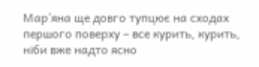Мар’яна ще довго тупцює на сходах першого поверху – все курить, курить, ніби вже надто ясно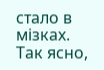стало в мізках. Так ясно,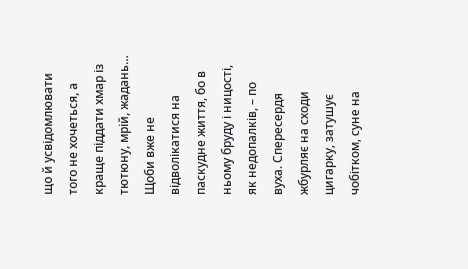що й усвідомлювати того не хочеться, а краще піддати хмар із тютюну, мрій, жадань… Щоби вже не відволікатися на паскудне життя, бо в ньому бруду і ницості, як недопалків, – по вуха. Спересердя жбурляє на сходи цигарку, затушує чобітком, суне на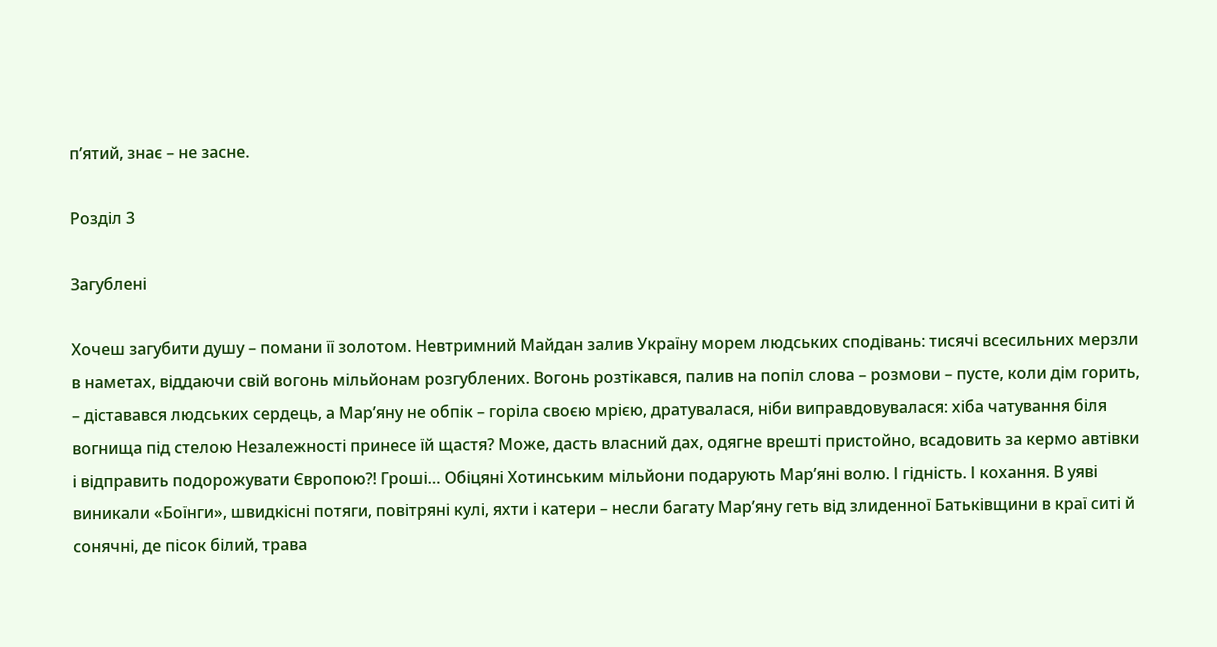п’ятий, знає – не засне.

Розділ 3

Загублені

Хочеш загубити душу – помани її золотом. Невтримний Майдан залив Україну морем людських сподівань: тисячі всесильних мерзли в наметах, віддаючи свій вогонь мільйонам розгублених. Вогонь розтікався, палив на попіл слова – розмови – пусте, коли дім горить, – діставався людських сердець, а Мар’яну не обпік – горіла своєю мрією, дратувалася, ніби виправдовувалася: хіба чатування біля вогнища під стелою Незалежності принесе їй щастя? Може, дасть власний дах, одягне врешті пристойно, всадовить за кермо автівки і відправить подорожувати Європою?! Гроші… Обіцяні Хотинським мільйони подарують Мар’яні волю. І гідність. І кохання. В уяві виникали «Боїнги», швидкісні потяги, повітряні кулі, яхти і катери – несли багату Мар’яну геть від злиденної Батьківщини в краї ситі й сонячні, де пісок білий, трава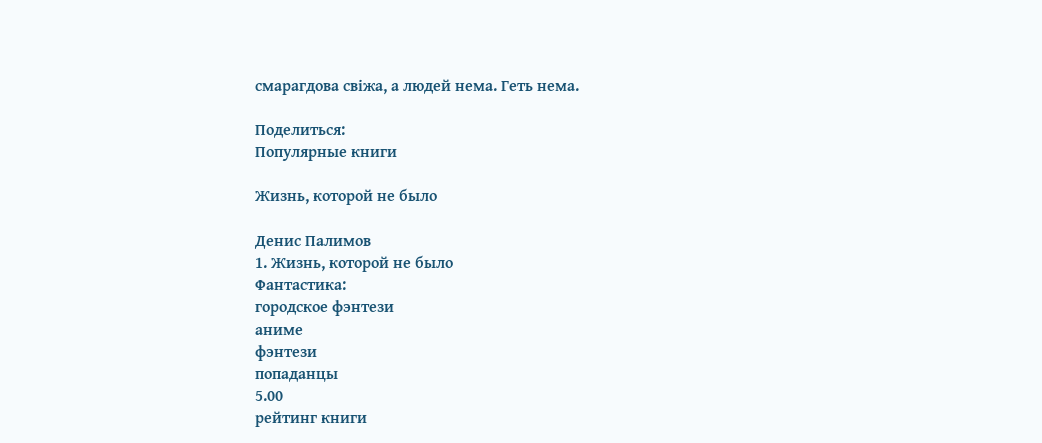смарагдова свіжа, а людей нема. Геть нема.

Поделиться:
Популярные книги

Жизнь, которой не было

Денис Палимов
1. Жизнь, которой не было
Фантастика:
городское фэнтези
аниме
фэнтези
попаданцы
5.00
рейтинг книги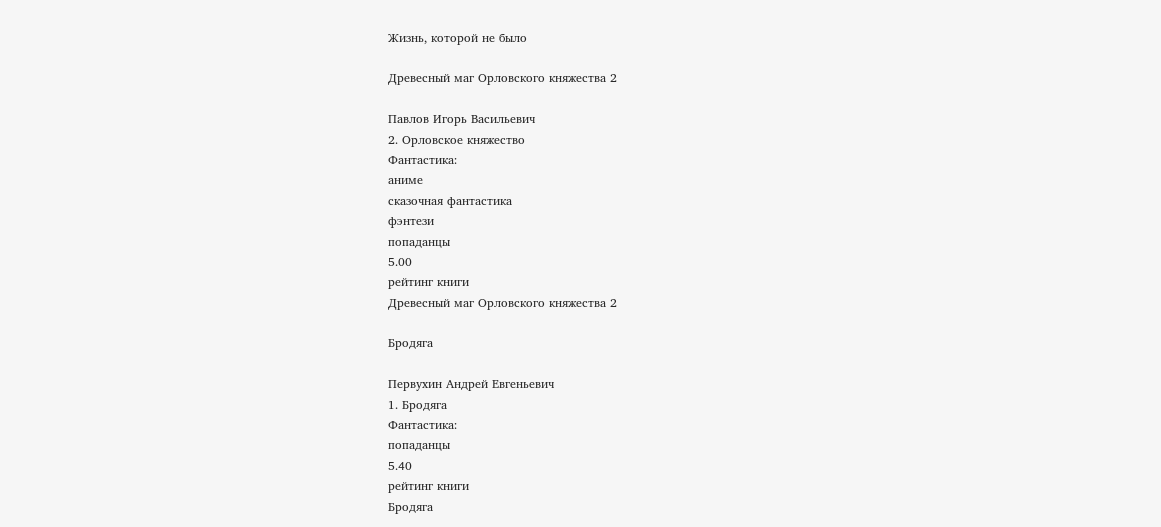Жизнь, которой не было

Древесный маг Орловского княжества 2

Павлов Игорь Васильевич
2. Орловское княжество
Фантастика:
аниме
сказочная фантастика
фэнтези
попаданцы
5.00
рейтинг книги
Древесный маг Орловского княжества 2

Бродяга

Первухин Андрей Евгеньевич
1. Бродяга
Фантастика:
попаданцы
5.40
рейтинг книги
Бродяга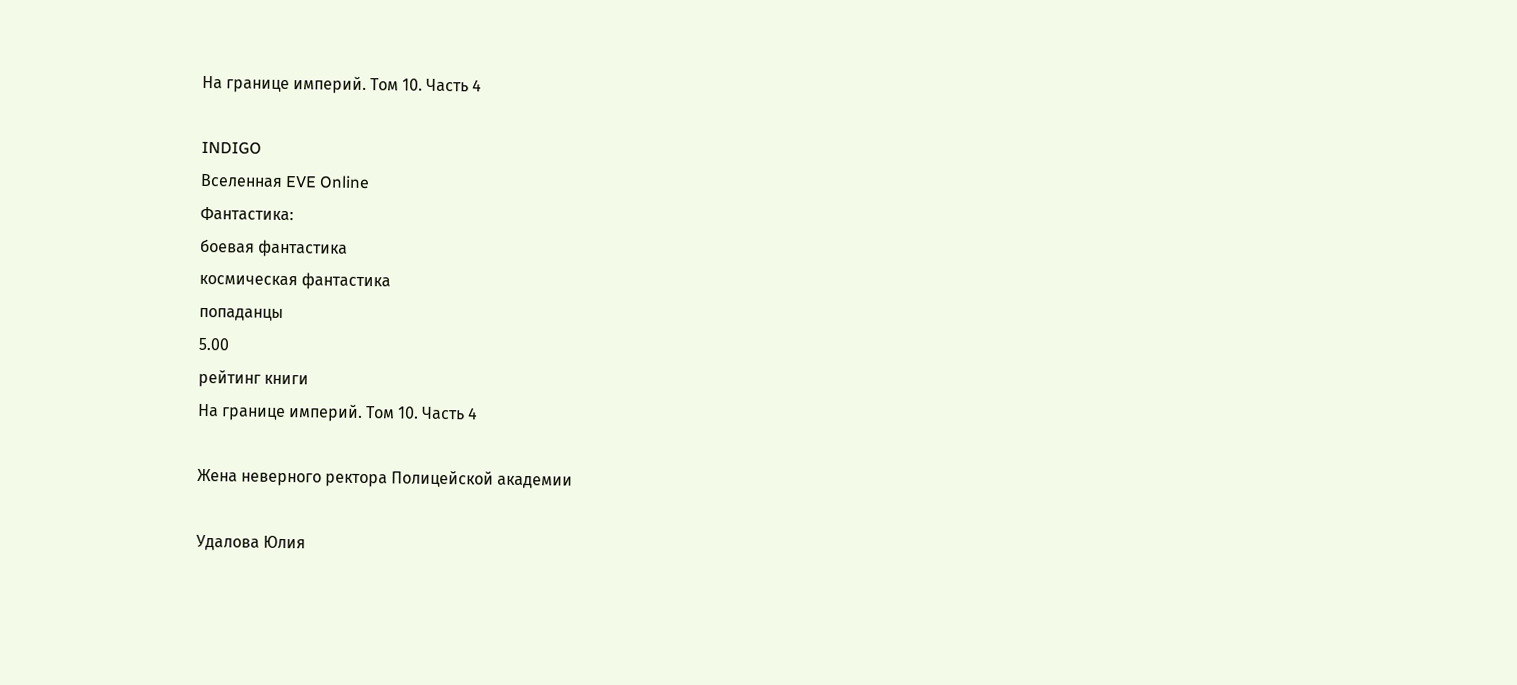На границе империй. Том 10. Часть 4

INDIGO
Вселенная EVE Online
Фантастика:
боевая фантастика
космическая фантастика
попаданцы
5.00
рейтинг книги
На границе империй. Том 10. Часть 4

Жена неверного ректора Полицейской академии

Удалова Юлия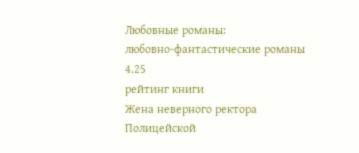Любовные романы:
любовно-фантастические романы
4.25
рейтинг книги
Жена неверного ректора Полицейской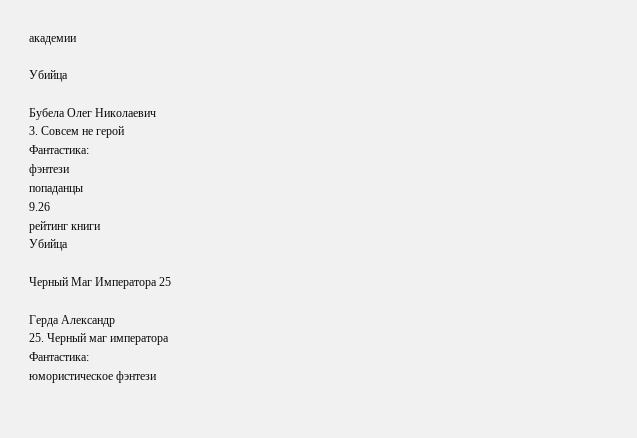академии

Убийца

Бубела Олег Николаевич
3. Совсем не герой
Фантастика:
фэнтези
попаданцы
9.26
рейтинг книги
Убийца

Черный Маг Императора 25

Герда Александр
25. Черный маг императора
Фантастика:
юмористическое фэнтези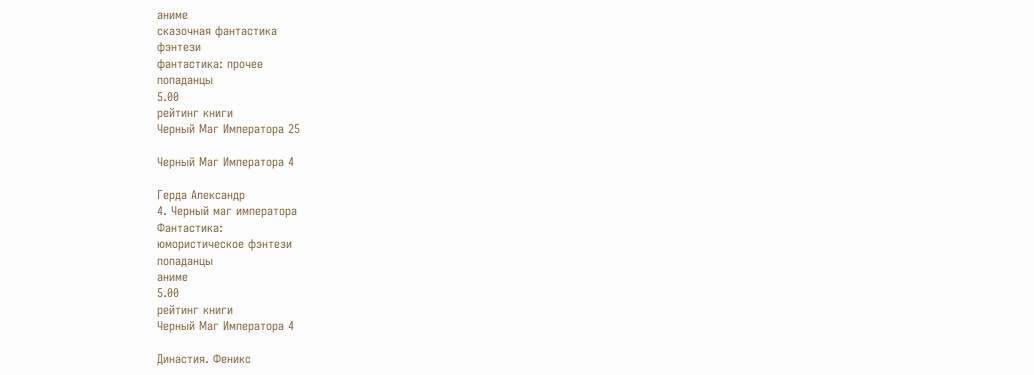аниме
сказочная фантастика
фэнтези
фантастика: прочее
попаданцы
5.00
рейтинг книги
Черный Маг Императора 25

Черный Маг Императора 4

Герда Александр
4. Черный маг императора
Фантастика:
юмористическое фэнтези
попаданцы
аниме
5.00
рейтинг книги
Черный Маг Императора 4

Династия. Феникс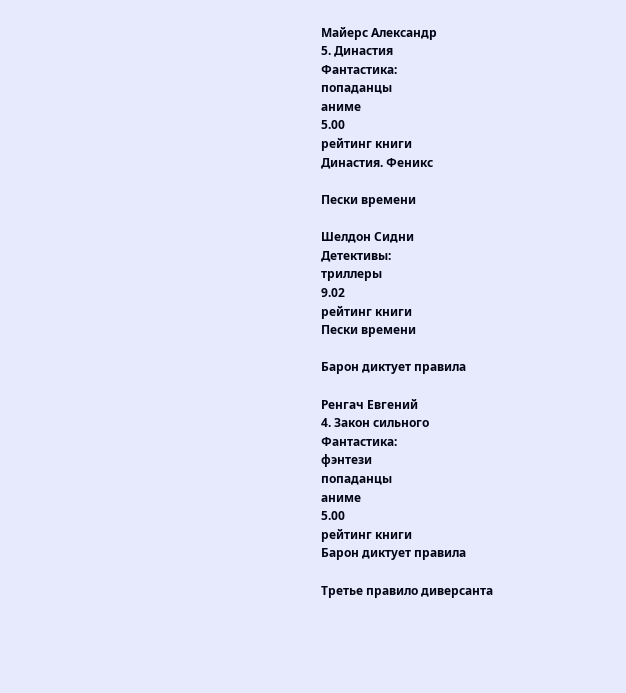Майерс Александр
5. Династия
Фантастика:
попаданцы
аниме
5.00
рейтинг книги
Династия. Феникс

Пески времени

Шелдон Сидни
Детективы:
триллеры
9.02
рейтинг книги
Пески времени

Барон диктует правила

Ренгач Евгений
4. Закон сильного
Фантастика:
фэнтези
попаданцы
аниме
5.00
рейтинг книги
Барон диктует правила

Третье правило диверсанта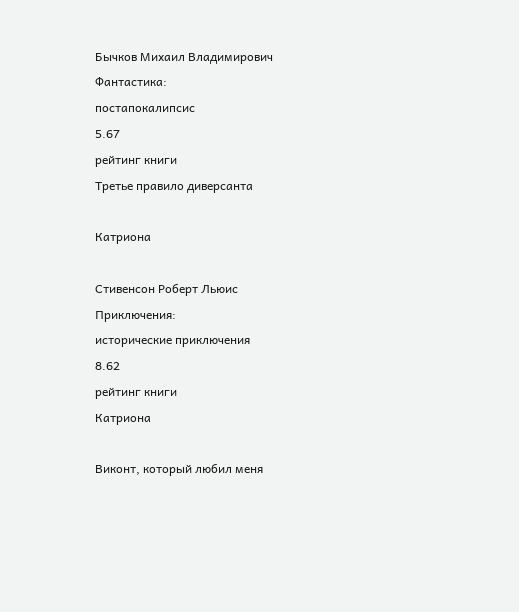Бычков Михаил Владимирович
Фантастика:
постапокалипсис
5.67
рейтинг книги
Третье правило диверсанта

Катриона

Стивенсон Роберт Льюис
Приключения:
исторические приключения
8.62
рейтинг книги
Катриона

Виконт, который любил меня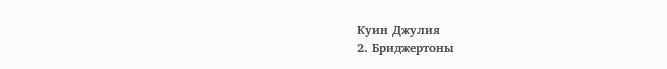Куин Джулия
2. Бриджертоны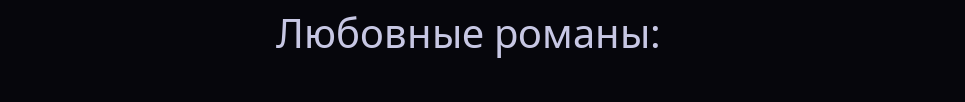Любовные романы: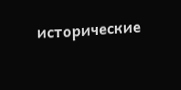исторические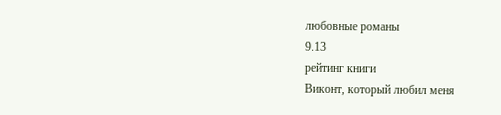любовные романы
9.13
рейтинг книги
Виконт, который любил меня